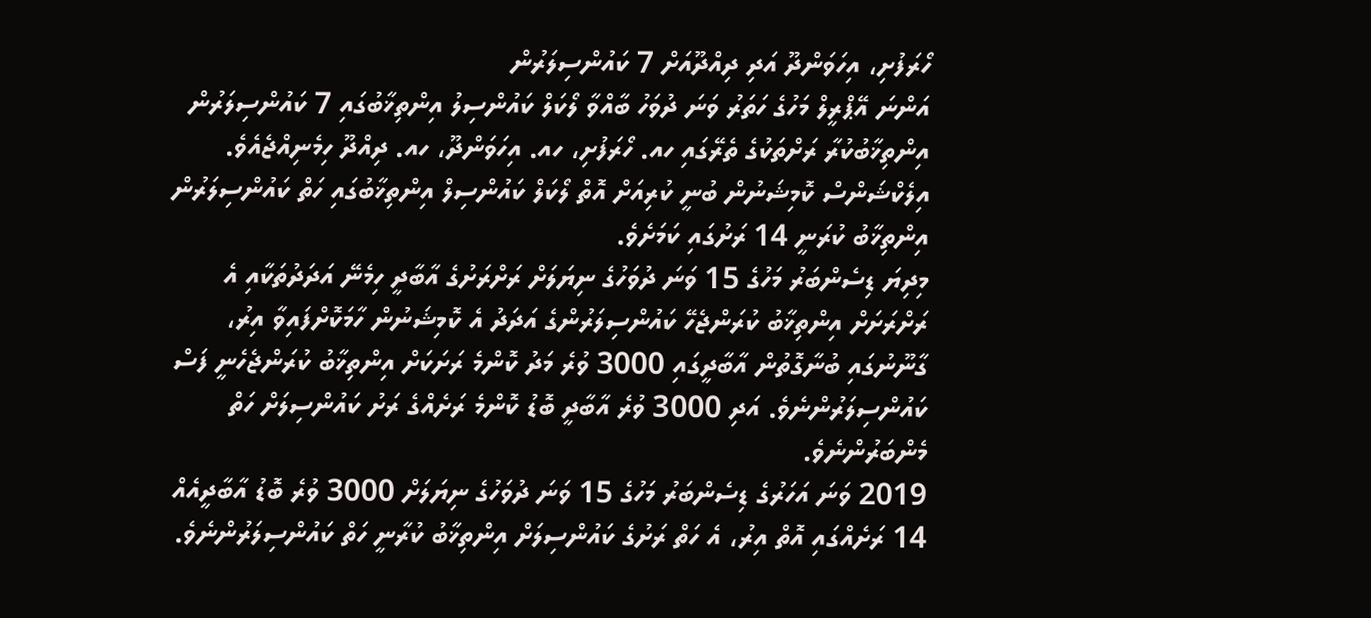ހޯރަފުށި، އިހަވަންދޫ އަދި ދިއްދޫއަށް 7 ކައުންސިލަރުން
އަންނަ އޭޕްރީލް މަހުގެ ހަތަރު ވަނަ ދުވަހު ބާއްވާ ލޯކަލް ކައުންސިލު އިންތިޚާބުގައި 7 ކައުންސިލަރުން އިންތިޚާބުކުރާ ރަށްތަކުގެ ތެރޭގައި ހއ. ހޯރަފުށި، ހއ. އިހަވަންދޫ، ހއ. ދިއްދޫ ހިމެނިއްޖެއެވެ.
އިލެކްޝަންސް ކޮމިޝަނުން ބުނީ ކުރިއަށް އޮތް ލޯކަލް ކައުންސިލް އިންތިޚާބުގައި ހަތް ކައުންސިލަރުން އިންތިޚާބު ކުރަނީ 14 ރަށުގައި ކަމަށެވެ.
މިދިޔަ ޑިސެންބަރު މަހުގެ 15 ވަނަ ދުވަހުގެ ނިޔަލަށް ރަށްރަށުގެ އާބާދީ ހިމެނޭ އަދަދުތަކާއި އެ ރަށްރަށަށް އިންތިޚާބު ކުރަންޖެހޭ ކައުންސިލަރުންގެ އަދަދު އެ ކޮމިޝަނުން ހާމަކޮށްފައިވާ އިރު، ގާނޫނުގައި ބުނާގޮތުން އާބާދީގައި 3000 ވުރެ މަދު ކޮންމެ ރަށަކަށް އިންތިޚާބު ކުރަންޖެހެނީ ފަސް ކައުންސިލަރުންނެވެ. އަދި 3000 ވުރެ އާބާދީ ބޮޑު ކޮންމެ ރަށެއްގެ ރަށު ކައުންސިލަށް ހަތް މެންބަރުންނެވެ.
2019 ވަނަ އަހަރުގެ ޑިސެންބަރު މަހުގެ 15 ވަނަ ދުވަހުގެ ނިޔަލަށް 3000 ވުރެ ބޮޑު އާބާދީއެއް 14 ރަށެއްގައި އޮތް އިރު، އެ ހަތް ރަށުގެ ކައުންސިލަށް އިންތިޚާބު ކުރާނީ ހަތް ކައުންސިލަރުންނެވެ.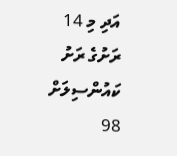އަދި މި 14 ރަށުގެ ރަށު ކައުންސިލަށް 98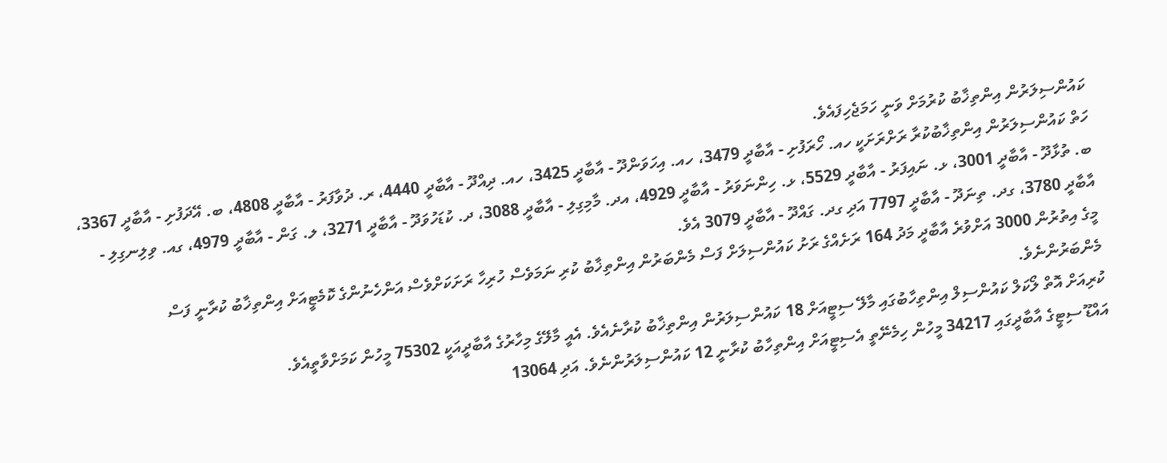ކައުންސިލަރުން އިންތިޚާބު ކުރުމަށް ވަނީ ހަމަޖެހިފައެވެ.
ހަތް ކައުންސިލަރުން އިންތިޚާބުކުރާ ރަށްރަށަކީ ހއ. ހޯރަފުށި - އާބާދީ 3479، ހއ. އިހަވަންދޫ - އާބާދީ 3425، ހއ. ދިއްދޫ - އާބާދީ 4440، ރ. ދުވާފަރު - އާބާދީ 4808، ބ. އޭދަފުށި - އާބާދީ 3367، ބ. ތުޅާދޫ - އާބާދީ 3001، ޅ. ނައިފަރު - އާބާދީ 5529، ޅ. ހިންނަވަރު - އާބާދީ 4929، އދ. މާމިގިލި - އާބާދީ 3088، ދ. ކުޑަހުވަދޫ - އާބާދީ 3271، ލ. ގަން - އާބާދީ 4979، ގއ. ވިލިނގިލި - އާބާދީ 3780، ގދ. ތިނަދޫ - އާބާދީ 7797 އަދި ގދ. ގައްދޫ - އާބާދީ 3079 އެވެ.
މީގެ އިތުރުން 3000 އަށްވުރެ އާބާދީ މަދު 164 ރަށެއްގެ ރަށު ކައުންސިލަށް ފަސް މެންބަރުން އިންތިޚާބު ކުރި ނަމަވެސް ހުރިހާ ރަށަކަށްވެސް އަންހެނުންގެ ކޮމެޓީއަށް އިންތިޚާބު ކުރާނީ ފަސް މެންބަރުންނެވެ.
ކުރިއަށް އޮތް ލޯކަލް ކައުންސިލް އިންތިހާބުގައި މާލޭ ސިޓީއަށް 18 ކައުންސިލަރުން އިންތިޚާބު ކުރާނެއެވެ. އެއީ މާލޭގެ މިހާރުގެ އާބާދީއަކީ 75302 މީހުން ކަމަށްވާތީއެވެ.
އައްޑޫ ސިޓީގެ އާބާދީގައި 34217 މީހުން ހިމެނޭތީ އެސިޓީއަށް އިންތިހާބު ކުރާނީ 12 ކައުންސިލަރުންނެވެ. އަދި 13064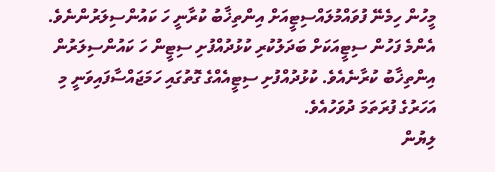މީހުން ހިމެނޭ ފުވައްމުލައްސިޓީއަށް އިންތިޚާބު ކުރާނީ ހަ ކައުންސިލަރުންނެވެ.
އެންމެ ފަހުން ސިޓީއަކަށް ބަދަލުކުރި ކުޅުދުއްފުށި ސިޓީން ހަ ކައުންސިލަރުން އިންތިޚާބު ކުރާނެއެވެ. ކުޅުދުއްފުށި ސިޓީއެއްގެ ގޮތުގައި ހަމަޖައްސާފައިވަނީ މި އަހަރުގެ ފުރަތަމަ ދުވަހުއެވެ.
ލިޔުން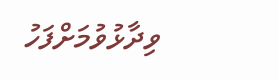ވިދާޅުވުމަށްފަހު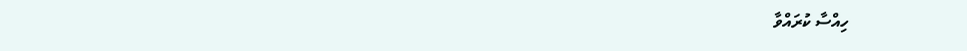ހިއްސާ ކުރައްވާ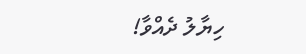ހިޔާލު ދެއްވާ!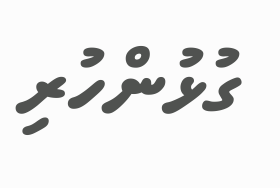ގުޅުންހުރި